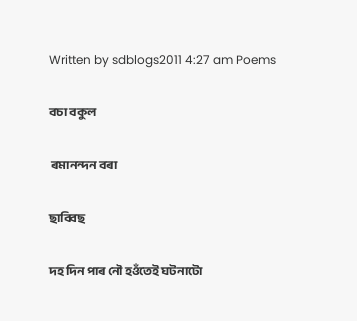Written by sdblogs2011 4:27 am Poems

বচা বকুল

 ৰমানন্দন বৰা

ছাব্বিছ

দহ দিন পাৰ নৌ হওঁতেই ঘটনাটো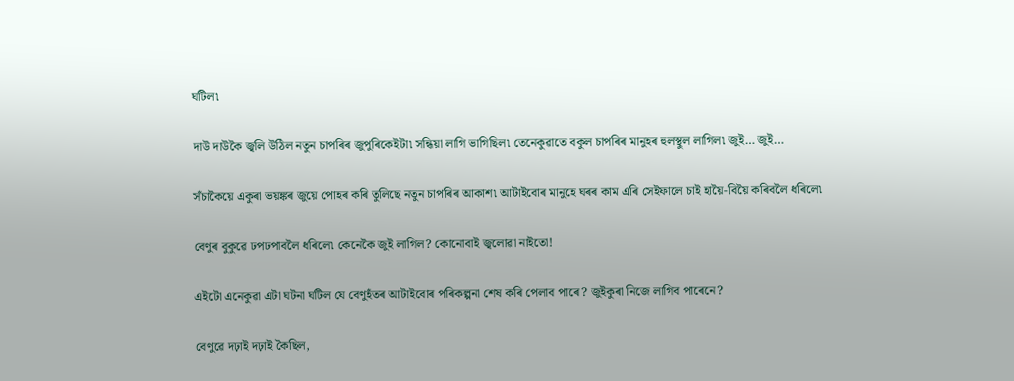ঘটিল৷

দাউ দাউকৈ জ্বলি উঠিল নতুন চাপৰিৰ জুপুৰিকেইটা৷ সন্ধিয়া লাগি ভাগিছিল৷ তেনেকুৱাতে বকুল চাপৰিৰ মানুহৰ হুলস্থুল লাগিল৷ জুই… জুই…

সঁচাকৈয়ে একুৰা ভয়ঙ্কৰ জুয়ে পোহৰ কৰি তুলিছে নতুন চাপৰিৰ আকাশ৷ আটাইবোৰ মানুহে ঘৰৰ কাম এৰি সেইফালে চাই হায়ৈ-বিয়ৈ কৰিবলৈ ধৰিলে৷

বেণুৰ বুকুৱে ঢপঢপাবলৈ ধৰিলে৷ কেনেকৈ জুই লাগিল? কোনোবাই জ্বলোৱা নাইতো!

এইটো এনেকুৱা এটা ঘটনা ঘটিল যে বেণুহঁতৰ আটাইবোৰ পৰিকল্পনা শেষ কৰি পেলাব পাৰে? জুইকুৰা নিজে লাগিব পাৰেনে?

বেণুৱে দঢ়াই দঢ়াই কৈছিল,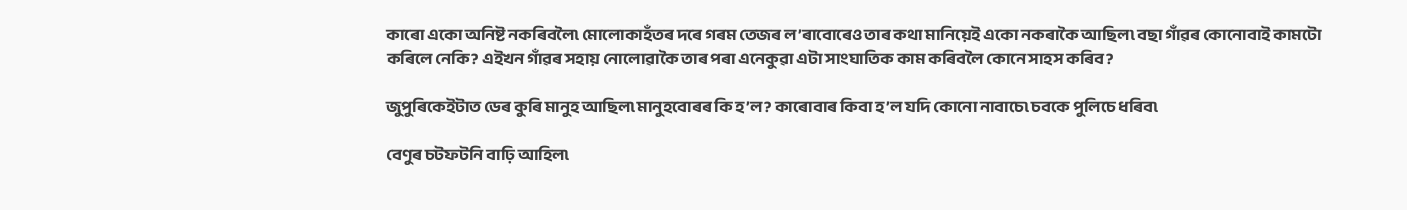কাৰো একো অনিষ্ট নকৰিবলৈ৷ মোলোকাহঁতৰ দৰে গৰম তেজৰ ল’ৰাবোৰেও তাৰ কথা মানিয়েই একো নকৰাকৈ আছিল৷ বছা গাঁৱৰ কোনোবাই কামটো কৰিলে নেকি? এইখন গাঁৱৰ সহায় নোলোৱাকৈ তাৰ পৰা এনেকুৱা এটা সাংঘাতিক কাম কৰিবলৈ কোনে সাহস কৰিব?

জুপুৰিকেইটাত ডেৰ কুৰি মানুহ আছিল৷ মানুহবোৰৰ কি হ’ল? কাৰোবাৰ কিবা হ’ল যদি কোনো নাবাচে৷ চবকে পুলিচে ধৰিব৷

বেণুৰ চটফটনি বাঢ়ি আহিল৷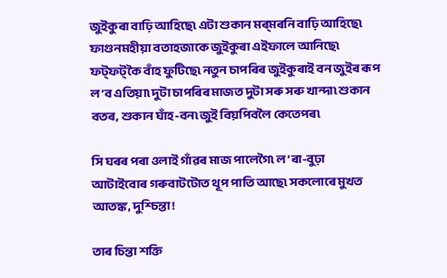জুইকুৰা বাঢ়ি আহিছে৷ এটা শুকান মৰ্‌মৰনি বাঢ়ি আহিছে৷ ফাগুনমহীয়া বতাহজাকে জুইকুৰা এইফালে আনিছে৷ ফট্‌ফট্‌কৈ বাঁহ ফুটিছে৷ নতুন চাপৰিৰ জুইকুৰাই বন জুইৰ ৰূপ ল’ব এতিয়া৷ দুটা চাপৰিৰ মাজত দুটা সৰু সৰু খান্দা৷ শুকান বতৰ, শুকান ঘাঁহ-বন৷ জুই বিয়পিবলৈ কেতেপৰ৷

সি ঘৰৰ পৰা ওলাই গাঁৱৰ মাজ পালেগৈ৷ ল’ৰা-বুঢ়া আটাইবোৰ গৰুবাটটোত থূপ পাতি আছে৷ সকলোৰে মুখত আতঙ্ক, দুশ্চিন্তা!

তাৰ চিন্তা শক্তি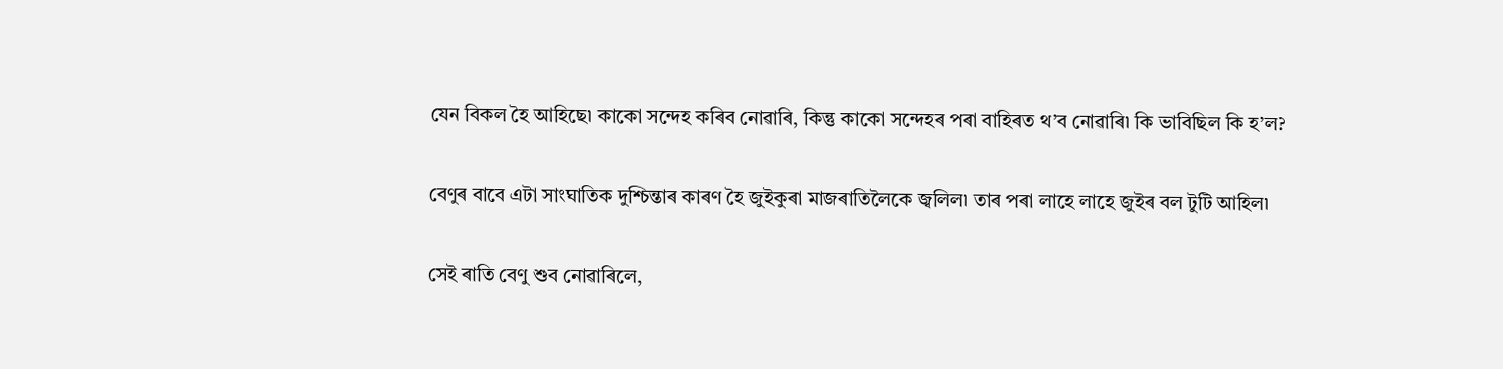যেন বিকল হৈ আহিছে৷ কাকো সন্দেহ কৰিব নোৱাৰি, কিন্তু কাকো সন্দেহৰ পৰা বাহিৰত থ’ব নোৱাৰি৷ কি ভাবিছিল কি হ’ল?

বেণুৰ বাবে এটা সাংঘাতিক দুশ্চিন্তাৰ কাৰণ হৈ জুইকুৰা মাজৰাতিলৈকে জ্বলিল৷ তাৰ পৰা লাহে লাহে জুইৰ বল টুটি আহিল৷

সেই ৰাতি বেণু শুব নোৱাৰিলে,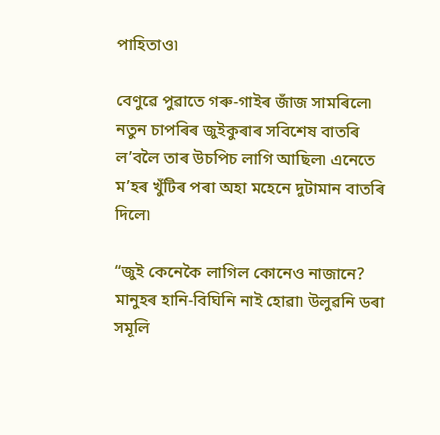পাহিতাও৷

বেণুৱে পুৱাতে গৰু-গাইৰ জাঁজ সামৰিলে৷ নতুন চাপৰিৰ জুইকুৰাৰ সবিশেষ বাতৰি ল’বলৈ তাৰ উচপিচ লাগি আছিল৷ এনেতে ম’হৰ খুঁটিৰ পৰা অহা মহেনে দুটামান বাতৰি দিলে৷

“জুই কেনেকৈ লাগিল কোনেও নাজানে? মানুহৰ হানি-বিঘিনি নাই হোৱা৷ উলুৱনি ডৰা সমূলি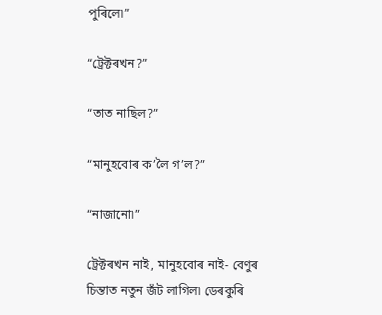পুৰিলে৷”

“ট্ৰেক্টৰখন?”

“তাত নাছিল?”

“মানুহবোৰ ক’লৈ গ’ল?”

“নাজানো৷”

ট্ৰেক্টৰখন নাই, মানুহবোৰ নাই- বেণুৰ চিন্তাত নতুন জঁট লাগিল৷ ডেৰকুৰি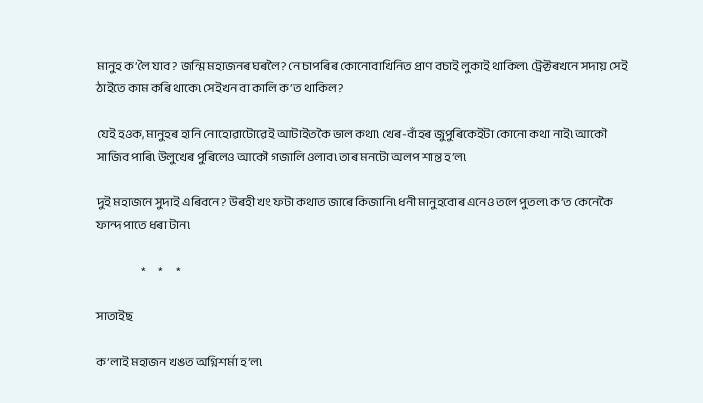মানুহ ক’লৈ যাব? জন্মি মহাজনৰ ঘৰলৈ? নে চাপৰিৰ কোনোবাখিনিত প্ৰাণ বচাই লুকাই থাকিল৷ ট্ৰেক্টৰখনে সদায় সেই ঠাইতে কাম কৰি থাকে৷ সেইখন বা কালি ক’ত থাকিল?

যেই হওক, মানুহৰ হানি নোহোৱাটোৱেই আটাইতকৈ ভাল কথা৷ খেৰ-বাঁহৰ জুপুৰিকেইটা কোনো কথা নাই৷ আকৌ সাজিব পাৰি৷ উলুখেৰ পুৰিলেও আকৌ গজালি ওলাব৷ তাৰ মনটো অলপ শান্ত হ’ল৷

দুই মহাজনে সুদাই এৰিবনে? উৰহী খং ফটা কথাত জাৰে কিজানি৷ ধনী মানুহবোৰ এনেও তলে পুতল৷ ক’ত কেনেকৈ ফান্দ পাতে ধৰা টান৷

                     *      *      *

সাতাইছ

ক’লাই মহাজন খঙত অগ্নিশৰ্মা হ’ল৷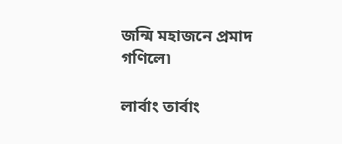জন্মি মহাজনে প্ৰমাদ গণিলে৷

লাৰ্বাং তাৰ্বাং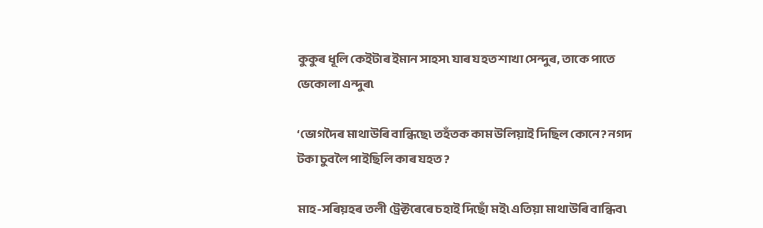কুকুৰ ধূলি কেইটাৰ ইমান সাহস৷ যাৰ যহত শাখা সেন্দুৰ, তাকে পাতে ভেকোলা এন্দুৰ৷

‘ভোগদৈৰ মাথাউৰি বান্ধিছে৷ তহঁতক কাম উলিয়াই দিছিল কোনে? নগদ টকা চুবলৈ পাইছিলি কাৰ যহত?

মাহ-সৰিয়হৰ তলী ট্ৰেক্টৰেৰে চহাই দিছোঁ মই৷ এতিয়া মাথাউৰি বান্ধিব৷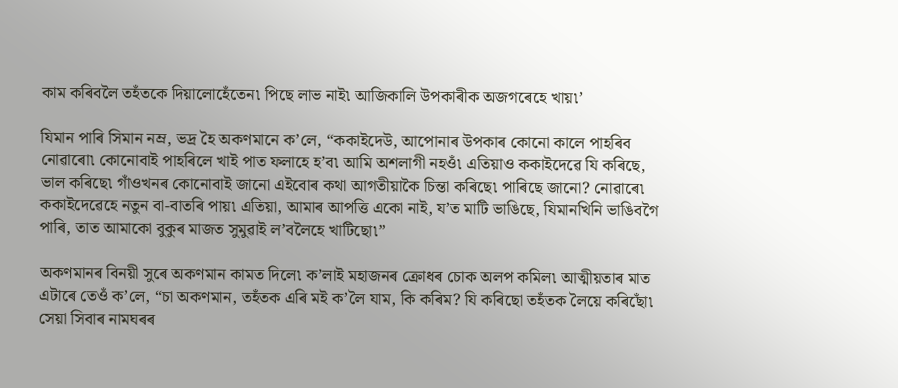কাম কৰিবলৈ তহঁতকে দিয়ালোহেঁতেন৷ পিছে লাভ নাই৷ আজিকালি উপকাৰীক অজগৰেহে খায়৷’

যিমান পাৰি সিমান নম্ৰ, ভদ্ৰ হৈ অকণমানে ক’লে, “ককাইদেউ, আপোনাৰ উপকাৰ কোনো কালে পাহৰিব নোৱাৰো৷ কোনোবাই পাহৰিলে খাই পাত ফলাহে হ’ব৷ আমি অশলাগী নহওঁ৷ এতিয়াও ককাইদেৱে যি কৰিছে, ভাল কৰিছে৷ গাঁওখনৰ কোনোবাই জানো এইবোৰ কথা আগতীয়াকৈ চিন্তা কৰিছে৷ পাৰিছে জানো? নোৱাৰে৷ ককাইদেৱেহে নতুন বা-বাতৰি পায়৷ এতিয়া, আমাৰ আপত্তি একো নাই, য’ত মাটি ভাঙিছে, যিমানখিনি ভাঙিবগৈ পাৰি, তাত আমাকো বুকুৰ মাজত সুমুৱাই ল’বলৈহে খাটিছো৷”

অকণমানৰ বিনয়ী সুৰে অকণমান কামত দিলে৷ ক’লাই মহাজনৰ ক্ৰোধৰ চোক অলপ কমিল৷ আত্মীয়তাৰ মাত এটাৰে তেওঁ ক’লে, “চা অকণমান, তহঁতক এৰি মই ক’লৈ যাম, কি কৰিম? যি কৰিছো তহঁতক লৈয়ে কৰিছোঁ৷ সেয়া সিবাৰ নামঘৰৰ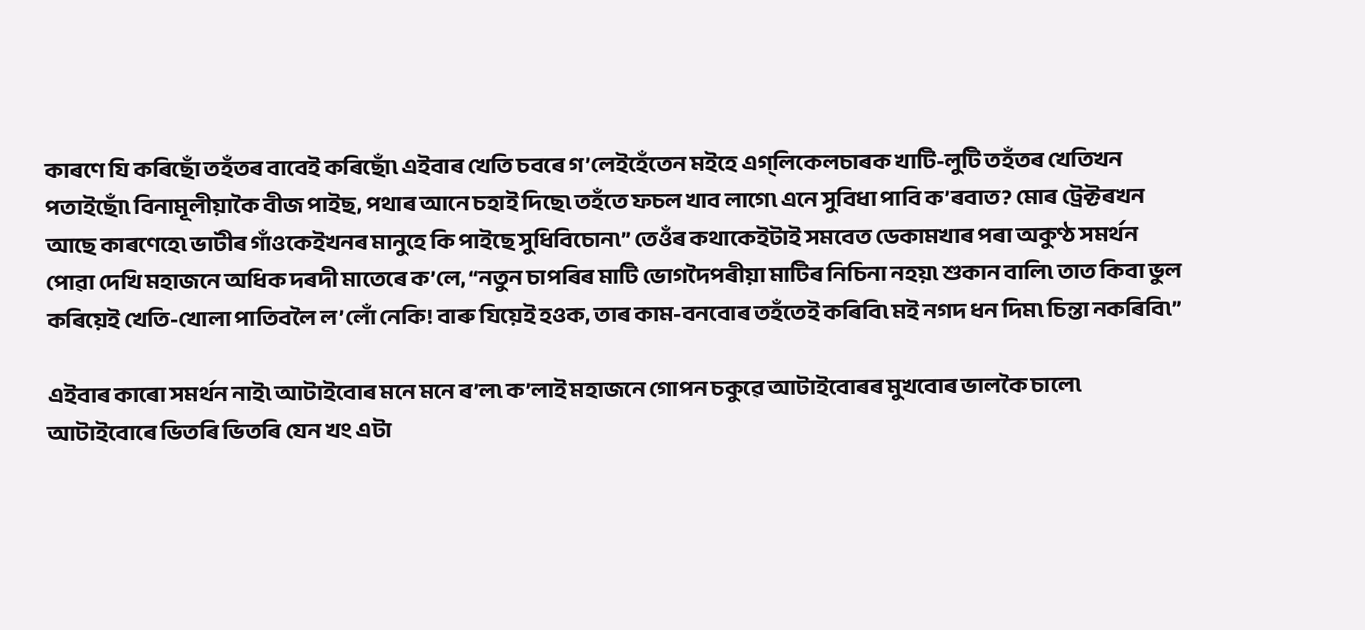কাৰণে যি কৰিছোঁ তহঁতৰ বাবেই কৰিছোঁ৷ এইবাৰ খেতি চবৰে গ’লেইহেঁতেন মইহে এগ্‌লিকেলচাৰক খাটি-লুটি তহঁতৰ খেতিখন পতাইছোঁ৷ বিনামূলীয়াকৈ বীজ পাইছ, পথাৰ আনে চহাই দিছে৷ তহঁতে ফচল খাব লাগে৷ এনে সুবিধা পাবি ক’ৰবাত? মোৰ ট্ৰেক্টৰখন আছে কাৰণেহে৷ ভাটীৰ গাঁওকেইখনৰ মানুহে কি পাইছে সুধিবিচোন৷” তেওঁৰ কথাকেইটাই সমবেত ডেকামখাৰ পৰা অকুণ্ঠ সমৰ্থন পোৱা দেখি মহাজনে অধিক দৰদী মাতেৰে ক’লে, “নতুন চাপৰিৰ মাটি ভোগদৈপৰীয়া মাটিৰ নিচিনা নহয়৷ শুকান বালি৷ তাত কিবা ভুল কৰিয়েই খেতি-খোলা পাতিবলৈ ল’লোঁ নেকি! বাৰু যিয়েই হওক, তাৰ কাম-বনবোৰ তহঁতেই কৰিবি৷ মই নগদ ধন দিম৷ চিন্তা নকৰিবি৷”

এইবাৰ কাৰো সমৰ্থন নাই৷ আটাইবোৰ মনে মনে ৰ’ল৷ ক’লাই মহাজনে গোপন চকুৱে আটাইবোৰৰ মুখবোৰ ভালকৈ চালে৷ আটাইবোৰে ভিতৰি ভিতৰি যেন খং এটা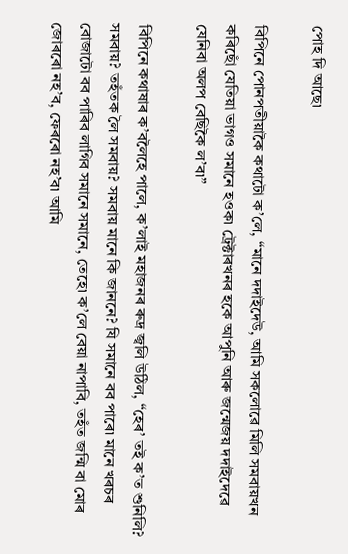পোহ দি আছে৷

বিপিনে পোনপতীয়াকৈ কথাটো ক’লে, “মানে দদাইদেউ, আমি সকলোৱে মিলি সমবায়খন কৰিছোঁ যেতিয়া ভাগও সমানে হওক৷ ট্ৰেক্টাৰখনৰ হকে আপুনি আৰু জন্মেজয় দদাইদেৱে যেনিবা অলপ বেছিকৈ ল’ব৷”

বিপিনে কথাষাৰ ক’বলৈহে পালে, ক’লাই মহাজনৰ ৰুদ্ৰ জ্বলি উঠিল, “হেৰ’ তই ক’ত শুনিলি? সমবায়? তহঁতক লৈ সমবায়? সমবায় মানে কি জাননে? যি সমানে বব পাৰে৷ মানে খৰচৰ বোজাটো বব পাৰিব লাগিব সমানে সমানে, তেহে৷ ক’লে বেয়া নাপাবি, তহঁত জন্মি বা মোৰ জোৰৰো নহ’ব, ফেৰৰো নহ’ব৷ আমি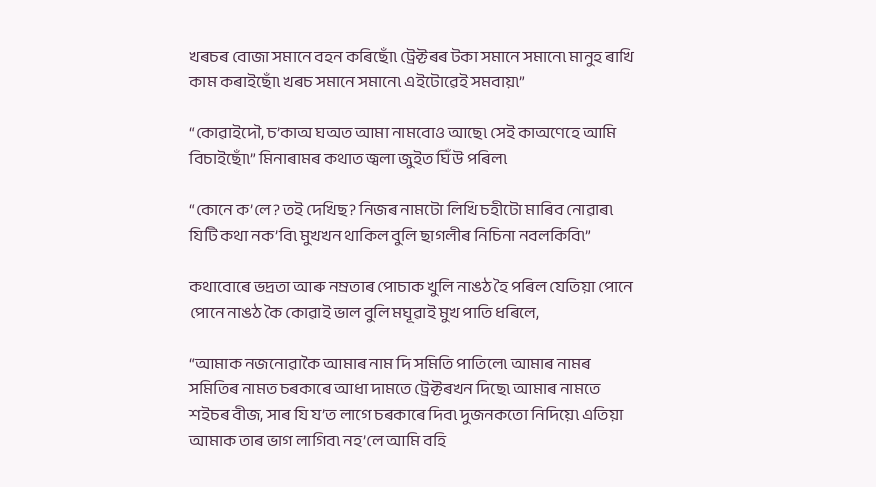খৰচৰ বোজা সমানে বহন কৰিছোঁ৷ ট্ৰেক্টৰৰ টকা সমানে সমানে৷ মানুহ ৰাখি কাম কৰাইছোঁ৷ খৰচ সমানে সমানে৷ এইটোৱেই সমবায়৷”

“কোৱাইদৌ, চ’কাঅ ঘঅত আমা নামবোও আছে৷ সেই কাঅণেহে আমি বিচাইছোঁ৷” মিনাৰামৰ কথাত জ্বলা জুইত ঘিঁউ পৰিল৷

“কোনে ক’লে? তই দেখিছ? নিজৰ নামটো লিখি চহীটো মাৰিব নোৱাৰ৷ যিটি কথা নক’বি৷ মুখখন থাকিল বুলি ছাগলীৰ নিচিনা নবলকিবি৷”

কথাবোৰে ভদ্ৰতা আৰু নম্ৰতাৰ পোচাক খুলি নাঙঠ হৈ পৰিল যেতিয়া পোনে পোনে নাঙঠ কৈ কোৱাই ভাল বুলি মঘূৱাই মুখ পাতি ধৰিলে,

“আমাক নজনোৱাকৈ আমাৰ নাম দি সমিতি পাতিলে৷ আমাৰ নামৰ সমিতিৰ নামত চৰকাৰে আধা দামতে ট্ৰেক্টৰখন দিছে৷ আমাৰ নামতে শইচৰ বীজ, সাৰ যি য’ত লাগে চৰকাৰে দিব৷ দুজনকতো নিদিয়ে৷ এতিয়া আমাক তাৰ ভাগ লাগিব৷ নহ’লে আমি বহি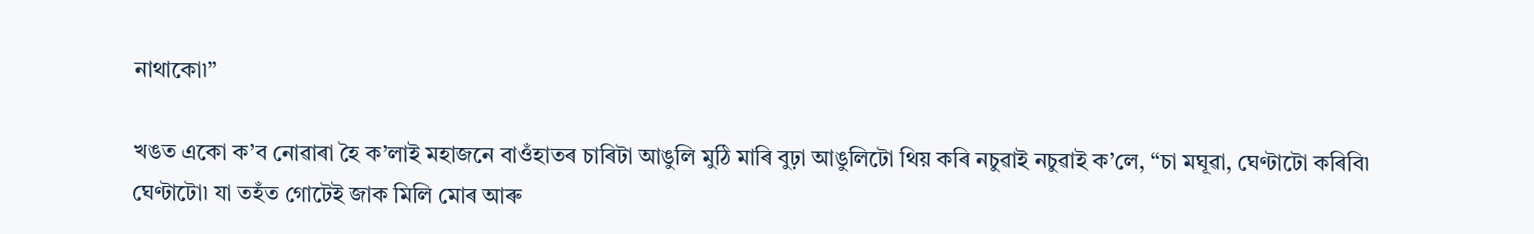নাথাকো৷”

খঙত একো ক’ব নোৱাৰা হৈ ক’লাই মহাজনে বাওঁহাতৰ চাৰিটা আঙুলি মুঠি মাৰি বুঢ়া আঙুলিটো থিয় কৰি নচুৱাই নচুৱাই ক’লে, “চা মঘূৱা, ঘেণ্টাটো কৰিবি৷ ঘেণ্টাটো৷ যা তহঁত গোটেই জাক মিলি মোৰ আৰু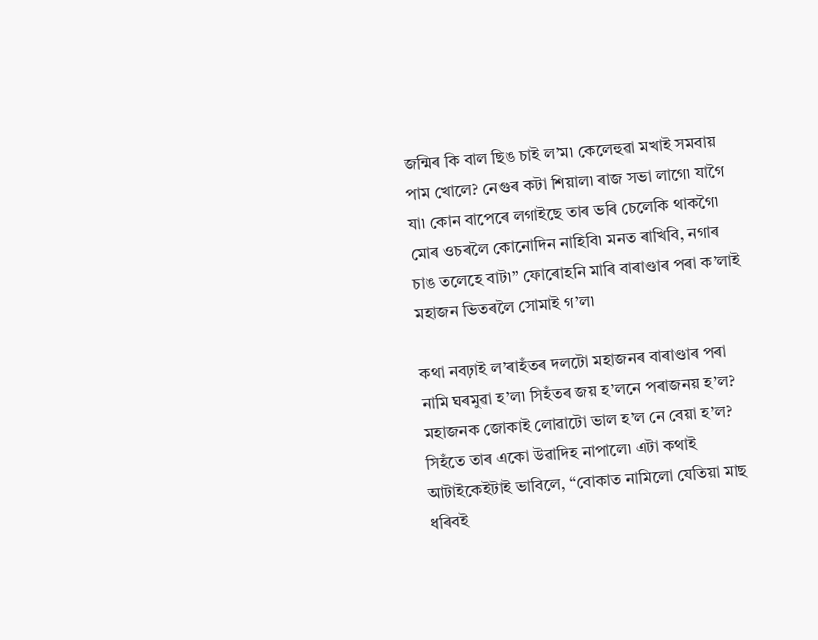জন্মিৰ কি বাল ছিঙ চাই ল’ম৷ কেলেহুৱা মখাই সমবায় পাম খোলে? নেগুৰ কটা শিয়াল৷ ৰাজ সভা লাগে৷ যাগৈ যা৷ কোন বাপেৰে লগাইছে তাৰ ভৰি চেলেকি থাকগৈ৷ মোৰ ওচৰলৈ কোনোদিন নাহিবি৷ মনত ৰাখিবি, নগাৰ চাঙ তলেহে বাট৷” ফোৰোহনি মাৰি বাৰাণ্ডাৰ পৰা ক’লাই মহাজন ভিতৰলৈ সোমাই গ’ল৷

কথা নবঢ়াই ল’ৰাহঁতৰ দলটো মহাজনৰ বাৰাণ্ডাৰ পৰা নামি ঘৰমুৱা হ’ল৷ সিহঁতৰ জয় হ’লনে পৰাজনয় হ’ল? মহাজনক জোকাই লোৱাটো ভাল হ’ল নে বেয়া হ’ল? সিহঁতে তাৰ একো উৱাদিহ নাপালে৷ এটা কথাই আটাইকেইটাই ভাবিলে, “বোকাত নামিলো যেতিয়া মাছ ধৰিবই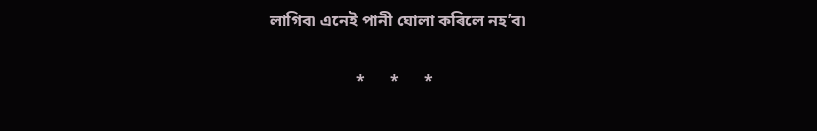লাগিব৷ এনেই পানী ঘোলা কৰিলে নহ’ব৷

                     *      *      *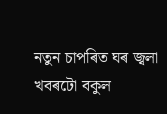নতুন চাপৰিত ঘৰ জ্বলা খবৰটো বকুল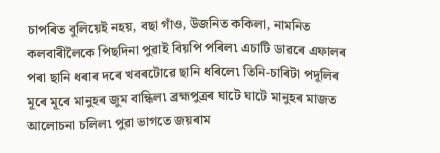চাপৰিত বুলিয়েই নহয়, বছা গাঁও, উজনিত ককিলা, নামনিত কলবাৰীলৈকে পিছদিনা পুৱাই বিয়পি পৰিল৷ এচাটি ডাৱৰে এফালৰ পৰা ছানি ধৰাৰ দৰে খবৰটোৱে ছানি ধৰিলে৷ তিনি-চাৰিটা পদূলিৰ মূৰে মূৰে মানুহৰ জুম বান্ধিল৷ ব্ৰহ্মপুত্ৰৰ ঘাটে ঘাটে মানুহৰ মাজত আলোচনা চলিল৷ পুৱা ভাগতে জয়ৰাম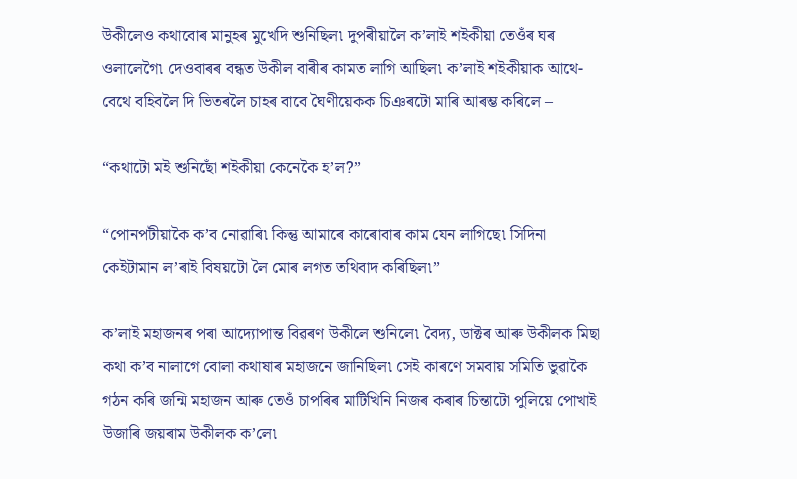উকীলেও কথাবোৰ মানুহৰ মুখেদি শুনিছিল৷ দুপৰীয়ালৈ ক’লাই শইকীয়া তেওঁৰ ঘৰ ওলালেগৈ৷ দেওবাৰৰ বন্ধত উকীল বাৰীৰ কামত লাগি আছিল৷ ক’লাই শইকীয়াক আথে-বেথে বহিবলৈ দি ভিতৰলৈ চাহৰ বাবে ঘৈণীয়েকক চিঞৰটো মাৰি আৰম্ভ কৰিলে –

“কথাটো মই শুনিছোঁ শইকীয়া কেনেকৈ হ’ল?”

“পোনপটীয়াকৈ ক’ব নোৱাৰি৷ কিন্তু আমাৰে কাৰোবাৰ কাম যেন লাগিছে৷ সিদিনা কেইটামান ল’ৰাই বিষয়টো লৈ মোৰ লগত তথিবাদ কৰিছিল৷”

ক’লাই মহাজনৰ পৰা আদ্যোপান্ত বিৱৰণ উকীলে শুনিলে৷ বৈদ্য, ডাক্টৰ আৰু উকীলক মিছা কথা ক’ব নালাগে বোলা কথাষাৰ মহাজনে জানিছিল৷ সেই কাৰণে সমবায় সমিতি ভুৱাকৈ গঠন কৰি জন্মি মহাজন আৰু তেওঁ চাপৰিৰ মাটিখিনি নিজৰ কৰাৰ চিন্তাটো পুলিয়ে পোখাই উজাৰি জয়ৰাম উকীলক ক’লে৷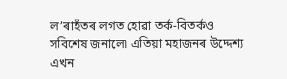ল’ৰাহঁতৰ লগত হোৱা তৰ্ক-বিতৰ্কও সবিশেষ জনালে৷ এতিয়া মহাজনৰ উদ্দেশ্য এখন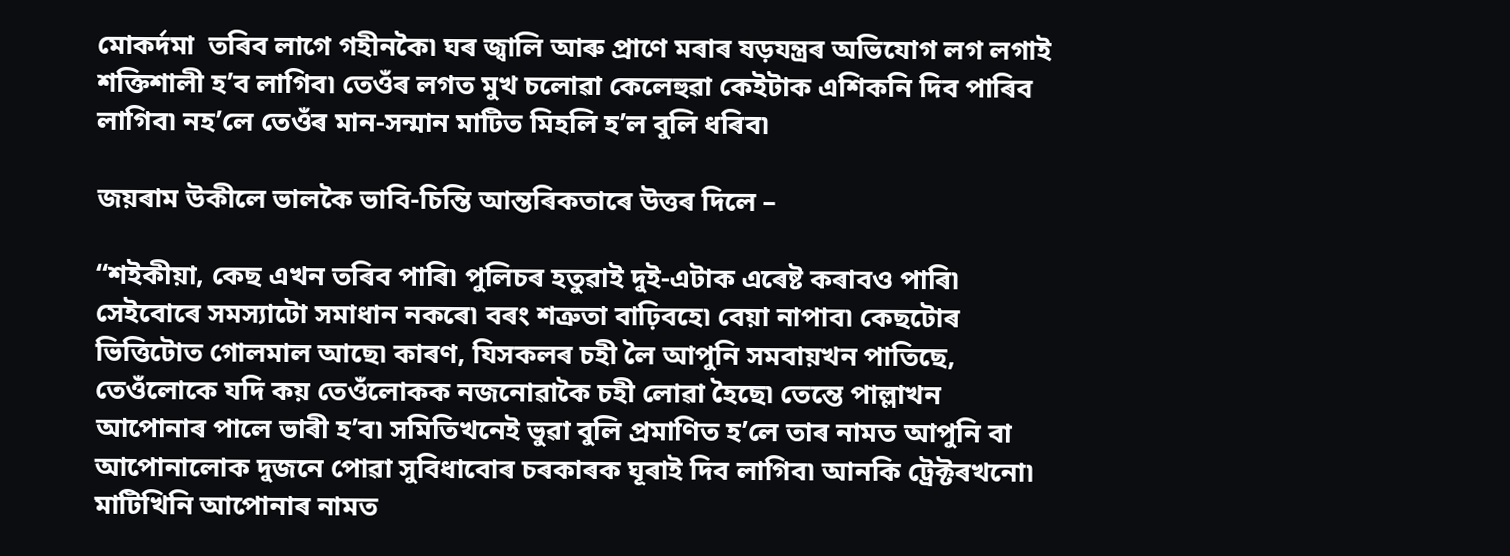মোকৰ্দমা  তৰিব লাগে গহীনকৈ৷ ঘৰ জ্বালি আৰু প্ৰাণে মৰাৰ ষড়যন্ত্ৰৰ অভিযোগ লগ লগাই শক্তিশালী হ’ব লাগিব৷ তেওঁৰ লগত মুখ চলোৱা কেলেহুৱা কেইটাক এশিকনি দিব পাৰিব লাগিব৷ নহ’লে তেওঁৰ মান-সন্মান মাটিত মিহলি হ’ল বুলি ধৰিব৷

জয়ৰাম উকীলে ভালকৈ ভাবি-চিন্তি আন্তৰিকতাৰে উত্তৰ দিলে –

“শইকীয়া, কেছ এখন তৰিব পাৰি৷ পুলিচৰ হতুৱাই দুই-এটাক এৰেষ্ট কৰাবও পাৰি৷ সেইবোৰে সমস্যাটো সমাধান নকৰে৷ বৰং শত্ৰুতা বাঢ়িবহে৷ বেয়া নাপাব৷ কেছটোৰ ভিত্তিটোত গোলমাল আছে৷ কাৰণ, যিসকলৰ চহী লৈ আপুনি সমবায়খন পাতিছে, তেওঁলোকে যদি কয় তেওঁলোকক নজনোৱাকৈ চহী লোৱা হৈছে৷ তেন্তে পাল্লাখন আপোনাৰ পালে ভাৰী হ’ব৷ সমিতিখনেই ভুৱা বুলি প্ৰমাণিত হ’লে তাৰ নামত আপুনি বা আপোনালোক দুজনে পোৱা সুবিধাবোৰ চৰকাৰক ঘূৰাই দিব লাগিব৷ আনকি ট্ৰেক্টৰখনো৷ মাটিখিনি আপোনাৰ নামত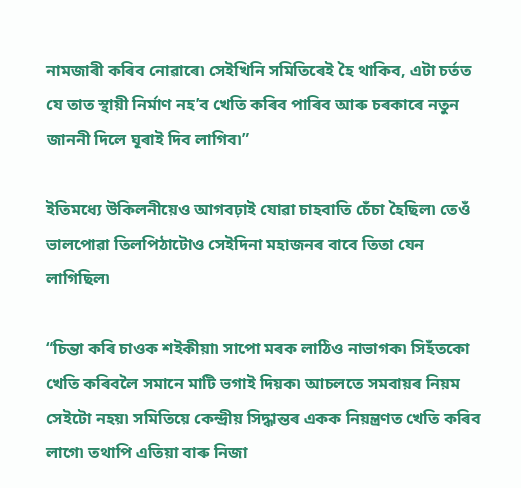নামজাৰী কৰিব নোৱাৰে৷ সেইখিনি সমিতিৰেই হৈ থাকিব, এটা চৰ্তত যে তাত স্থায়ী নিৰ্মাণ নহ’ব খেতি কৰিব পাৰিব আৰু চৰকাৰে নতুন জাননী দিলে ঘূৰাই দিব লাগিব৷”

ইতিমধ্যে উকিলনীয়েও আগবঢ়াই যোৱা চাহবাতি চেঁচা হৈছিল৷ তেওঁ ভালপোৱা তিলপিঠাটোও সেইদিনা মহাজনৰ বাবে তিতা যেন লাগিছিল৷

“চিন্তা কৰি চাওক শইকীয়া৷ সাপো মৰক লাঠিও নাভাগক৷ সিহঁতকো খেতি কৰিবলৈ সমানে মাটি ভগাই দিয়ক৷ আচলতে সমবায়ৰ নিয়ম সেইটো নহয়৷ সমিতিয়ে কেন্দ্ৰীয় সিদ্ধান্তৰ একক নিয়ন্ত্ৰণত খেতি কৰিব লাগে৷ তথাপি এতিয়া বাৰু নিজা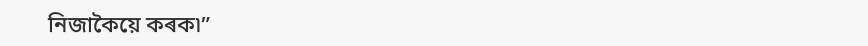নিজাকৈয়ে কৰক৷”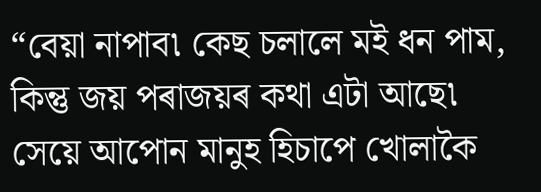“বেয়া নাপাব৷ কেছ চলালে মই ধন পাম, কিন্তু জয় পৰাজয়ৰ কথা এটা আছে৷ সেয়ে আপোন মানুহ হিচাপে খোলাকৈ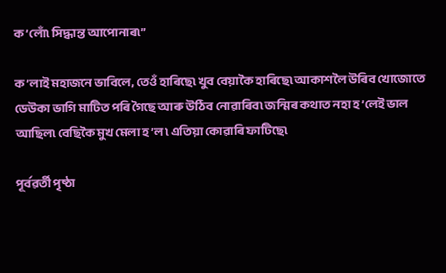ক’লোঁ৷ সিদ্ধান্ত আপোনাৰ৷”

ক’লাই মহাজনে ভাবিলে, তেওঁ হাৰিছে৷ খুব বেয়াকৈ হাৰিছে৷ আকাশলৈ উৰিব খোজোতে ডেউকা ভাগি মাটিত পৰি গৈছে আৰু উঠিব নোৱাৰিব৷ জন্মিৰ কথাত নহা হ’লেই ভাল আছিল৷ বেছিকৈ মুখ মেলা হ’ল ৷ এতিয়া কোৱাৰি ফাটিছে৷

পূৰ্বৱৰ্তী পৃষ্ঠা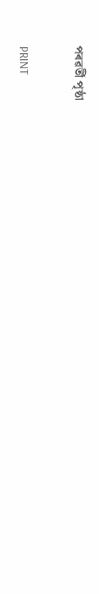পৰৱৰ্তী পৃষ্ঠা

PRINT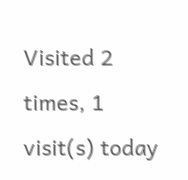Visited 2 times, 1 visit(s) today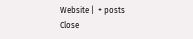Website |  + posts
Close